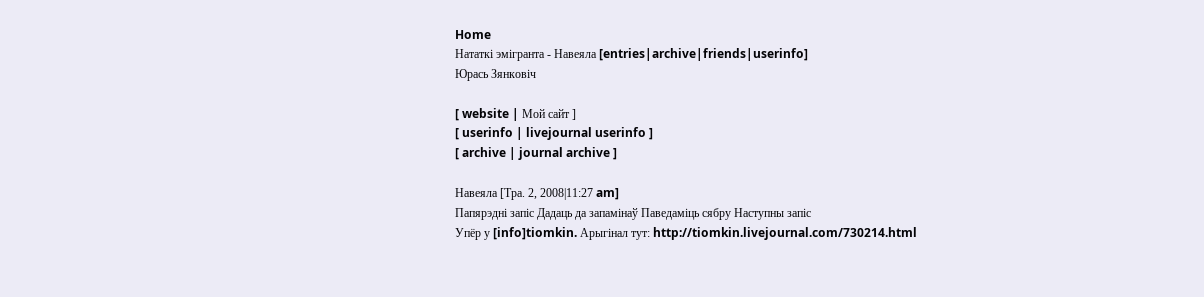Home
Нататкі эмігранта - Навеяла [entries|archive|friends|userinfo]
Юрась Зянковіч

[ website | Мой сайт ]
[ userinfo | livejournal userinfo ]
[ archive | journal archive ]

Навеяла [Тра. 2, 2008|11:27 am]
Папярэдні запіс Дадаць да запамінаў Паведаміць сябру Наступны запіс
Упёр у [info]tiomkin. Арыгінал тут: http://tiomkin.livejournal.com/730214.html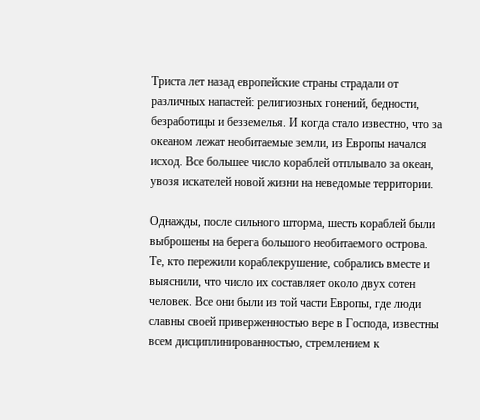Триста лет назад европейские страны страдали от различных напастей: религиозных гонений, бедности, безработицы и безземелья. И когда стало известно, что за океаном лежат необитаемые земли, из Европы начался исход. Все большее число кораблей отплывало за океан, увозя искателей новой жизни на неведомые территории.

Однажды, после сильного шторма, шесть кораблей были выброшены на берега большого необитаемого острова. Те, кто пережили кораблекрушение, собрались вместе и выяснили, что число их составляет около двух сотен человек. Все они были из той части Европы, где люди славны своей приверженностью вере в Господа, известны всем дисциплинированностью, стремлением к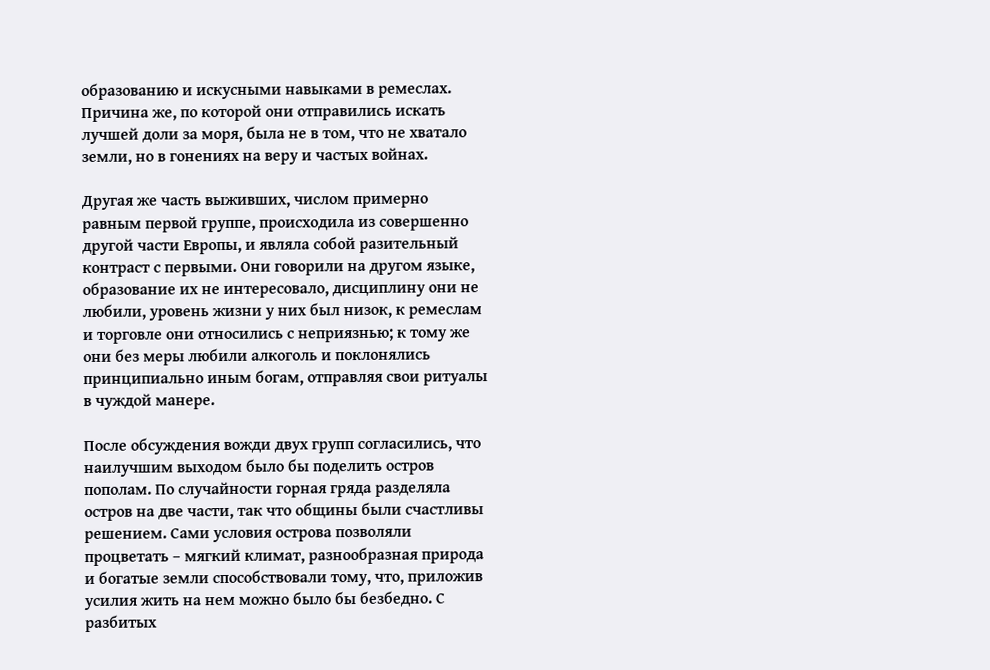образованию и искусными навыками в ремеслах. Причина же, по которой они отправились искать лучшей доли за моря, была не в том, что не хватало земли, но в гонениях на веру и частых войнах.

Другая же часть выживших, числом примерно равным первой группе, происходила из совершенно другой части Европы, и являла собой разительный контраст с первыми. Они говорили на другом языке, образование их не интересовало, дисциплину они не любили, уровень жизни у них был низок, к ремеслам и торговле они относились с неприязнью; к тому же они без меры любили алкоголь и поклонялись принципиально иным богам, отправляя свои ритуалы в чуждой манере.

После обсуждения вожди двух групп согласились, что наилучшим выходом было бы поделить остров пополам. По случайности горная гряда разделяла остров на две части, так что общины были счастливы решением. Сами условия острова позволяли процветать – мягкий климат, разнообразная природа и богатые земли способствовали тому, что, приложив усилия жить на нем можно было бы безбедно. С разбитых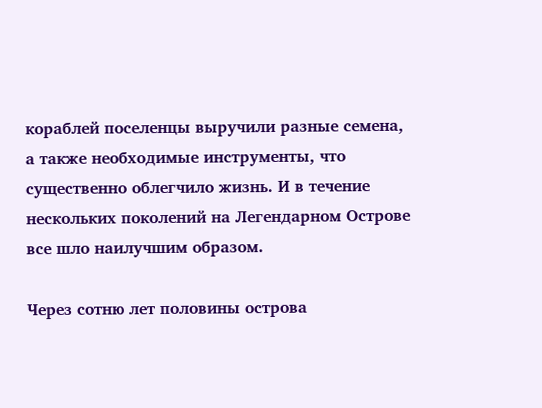кораблей поселенцы выручили разные семена, а также необходимые инструменты, что существенно облегчило жизнь. И в течение нескольких поколений на Легендарном Острове все шло наилучшим образом.

Через сотню лет половины острова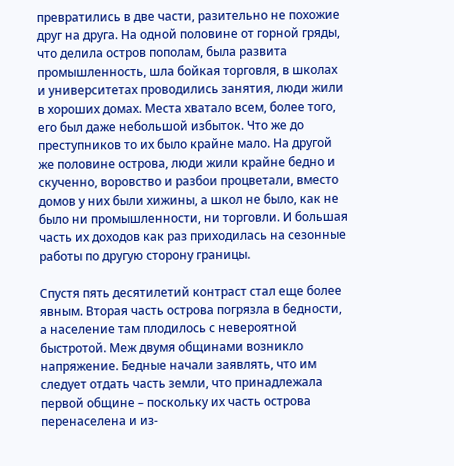превратились в две части, разительно не похожие друг на друга. На одной половине от горной гряды, что делила остров пополам, была развита промышленность, шла бойкая торговля, в школах и университетах проводились занятия, люди жили в хороших домах. Места хватало всем, более того, его был даже небольшой избыток. Что же до преступников то их было крайне мало. На другой же половине острова, люди жили крайне бедно и скученно, воровство и разбои процветали, вместо домов у них были хижины, а школ не было, как не было ни промышленности, ни торговли. И большая часть их доходов как раз приходилась на сезонные работы по другую сторону границы.

Спустя пять десятилетий контраст стал еще более явным. Вторая часть острова погрязла в бедности, а население там плодилось с невероятной быстротой. Меж двумя общинами возникло напряжение. Бедные начали заявлять, что им следует отдать часть земли, что принадлежала первой общине – поскольку их часть острова перенаселена и из-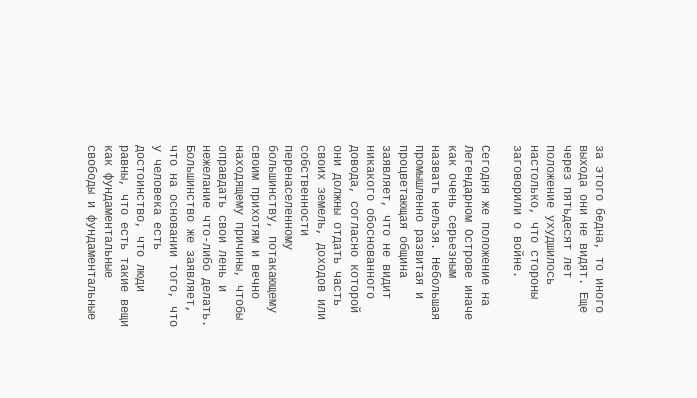за этого бедна, то иного выхода они не видят. Еще через пятьдесят лет положение ухудшилось настолько, что стороны заговорили о войне.

Сегодня же положение на Легендарном Острове иначе как очень серьезным назвать нельзя. Небольшая промышленно развитая и процветающая община заявляет, что не видит никакого обоснованного довода, согласно которой они должны отдать часть своих земель, доходов или собственности перенаселенному большинству, потакающему своим прихотям и вечно находящему причины, чтобы оправдать свои лень и нежелание что-либо делать. Большинство же заявляет, что на основании того, что у человека есть достоинство, что люди равны, что есть такие вещи как фундаментальные свободы и фундаментальные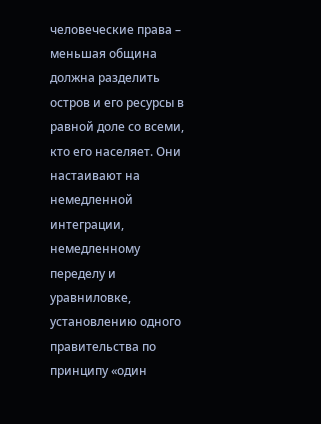человеческие права – меньшая община должна разделить остров и его ресурсы в равной доле со всеми, кто его населяет. Они настаивают на немедленной интеграции, немедленному переделу и уравниловке, установлению одного правительства по принципу «один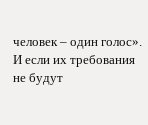человек – один голос». И если их требования не будут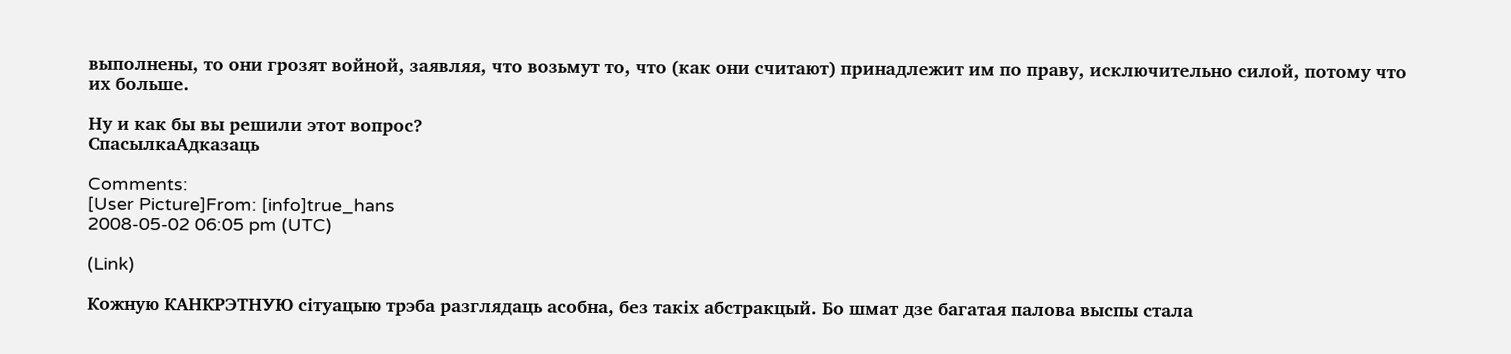выполнены, то они грозят войной, заявляя, что возьмут то, что (как они считают) принадлежит им по праву, исключительно силой, потому что их больше.

Ну и как бы вы решили этот вопрос?
СпасылкаАдказаць

Comments:
[User Picture]From: [info]true_hans
2008-05-02 06:05 pm (UTC)

(Link)

Кожную КАНКРЭТНУЮ сітуацыю трэба разглядаць асобна, без такіх абстракцый. Бо шмат дзе багатая палова выспы стала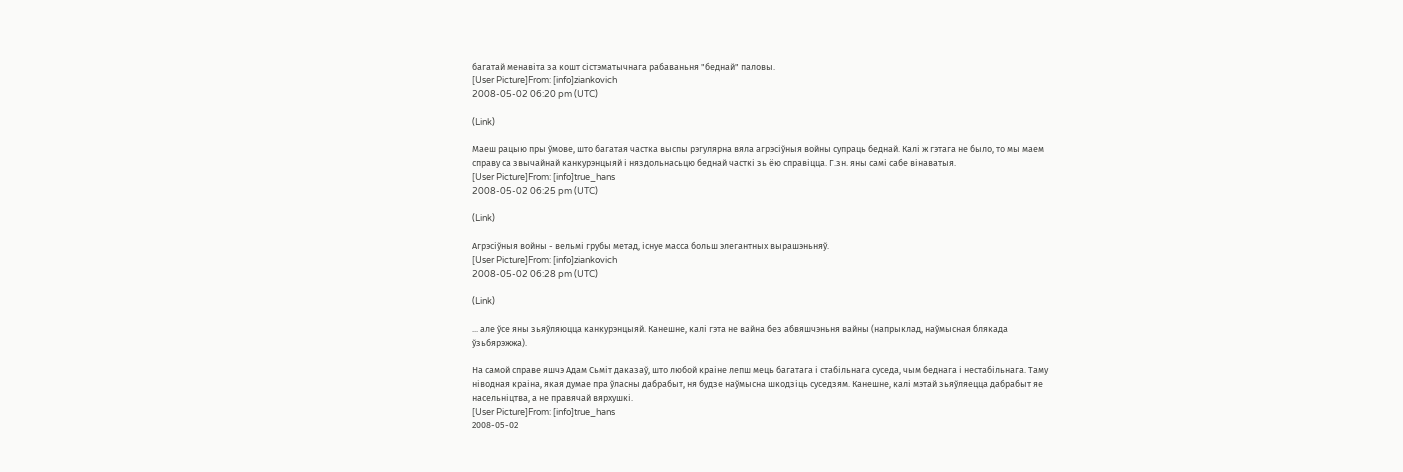багатай менавіта за кошт сістэматычнага рабаваньня "беднай" паловы.
[User Picture]From: [info]ziankovich
2008-05-02 06:20 pm (UTC)

(Link)

Маеш рацыю пры ўмове, што багатая частка выспы рэгулярна вяла агрэсіўныя войны супраць беднай. Калі ж гэтага не было, то мы маем справу са звычайнай канкурэнцыяй і няздольнасьцю беднай часткі зь ёю справіцца. Г.зн. яны самі сабе вінаватыя.
[User Picture]From: [info]true_hans
2008-05-02 06:25 pm (UTC)

(Link)

Агрэсіўныя войны - вельмі грубы метад, існуе масса больш элегантных вырашэньняў.
[User Picture]From: [info]ziankovich
2008-05-02 06:28 pm (UTC)

(Link)

... але ўсе яны зьяўляюцца канкурэнцыяй. Канешне, калі гэта не вайна без абвяшчэньня вайны (напрыклад, наўмысная блякада ўзьбярэжжа).

На самой справе яшчэ Адам Сьміт даказаў, што любой краіне лепш мець багатага і стабільнага суседа, чым беднага і нестабільнага. Таму ніводная краіна, якая думае пра ўласны дабрабыт, ня будзе наўмысна шкодзіць суседзям. Канешне, калі мэтай зьяўляецца дабрабыт яе насельніцтва, а не правячай вярхушкі.
[User Picture]From: [info]true_hans
2008-05-02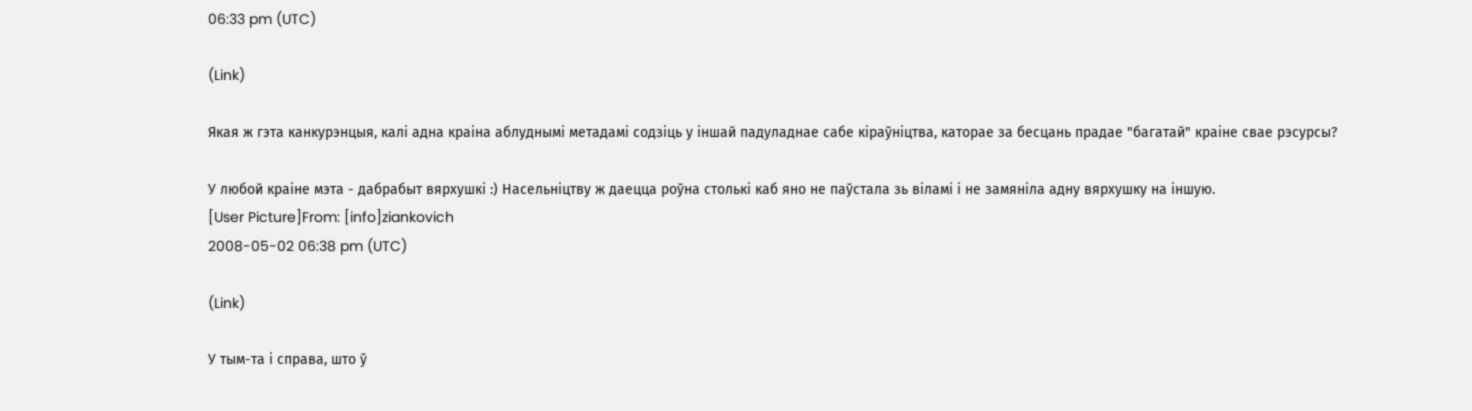06:33 pm (UTC)

(Link)

Якая ж гэта канкурэнцыя, калі адна краіна аблуднымі метадамі содзіць у іншай падуладнае сабе кіраўніцтва, каторае за бесцань прадае "багатай" краіне свае рэсурсы?

У любой краіне мэта - дабрабыт вярхушкі :) Насельніцтву ж даецца роўна столькі каб яно не паўстала зь віламі і не замяніла адну вярхушку на іншую.
[User Picture]From: [info]ziankovich
2008-05-02 06:38 pm (UTC)

(Link)

У тым-та і справа, што ў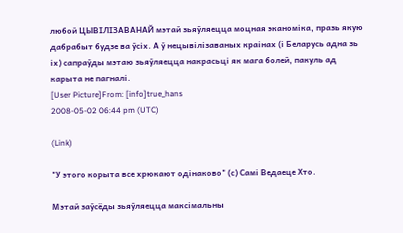любой ЦЫВІЛІЗАВАНАЙ мэтай зьяўляецца моцная эканоміка, празь якую дабрабыт будзе ва ўсіх. А ў нецывілізаваных краінах (і Беларусь адна зь іх) сапраўды мэтаю зьяўляецца накрасьці як мага болей, пакуль ад карыта не пагналі.
[User Picture]From: [info]true_hans
2008-05-02 06:44 pm (UTC)

(Link)

"У этого корыта все хрюкают одінаково" (с) Самі Ведаеце Хто.

Мэтай заўсёды зьяўляецца максімальны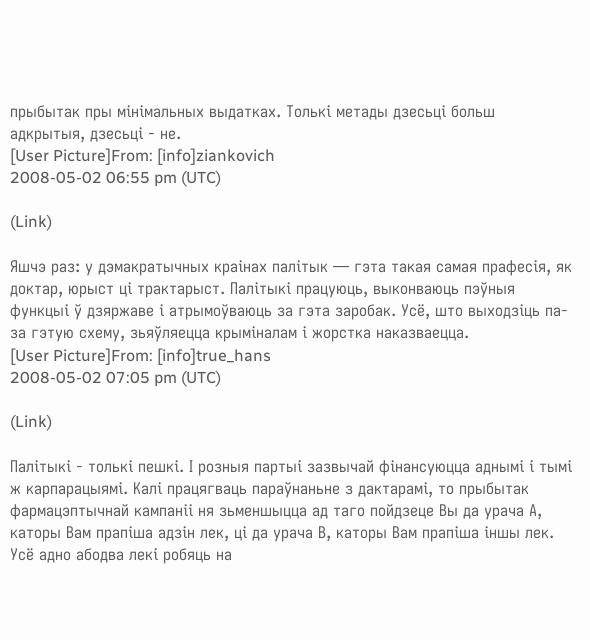прыбытак пры мінімальных выдатках. Толькі метады дзесьці больш адкрытыя, дзесьці - не.
[User Picture]From: [info]ziankovich
2008-05-02 06:55 pm (UTC)

(Link)

Яшчэ раз: у дэмакратычных краінах палітык — гэта такая самая прафесія, як доктар, юрыст ці трактарыст. Палітыкі працуюць, выконваюць пэўныя функцыі ў дзяржаве і атрымоўваюць за гэта заробак. Усё, што выходзіць па-за гэтую схему, зьяўляецца крыміналам і жорстка наказваецца.
[User Picture]From: [info]true_hans
2008-05-02 07:05 pm (UTC)

(Link)

Палітыкі - толькі пешкі. І розныя партыі зазвычай фінансуюцца аднымі і тымі ж карпарацыямі. Калі працягваць параўнаньне з дактарамі, то прыбытак фармацэптычнай кампаніі ня зьменшыцца ад таго пойдзеце Вы да урача А, каторы Вам прапіша адзін лек, ці да урача В, каторы Вам прапіша іншы лек. Усё адно абодва лекі робяць на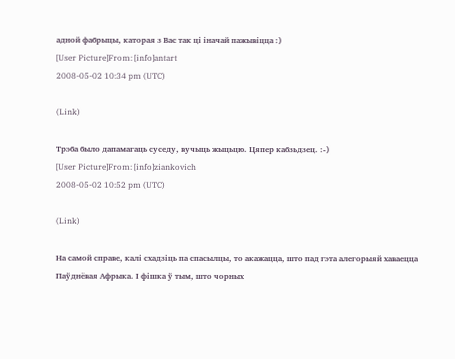адной фабрыцы, каторая з Вас так ці іначай пажывіцца :)
[User Picture]From: [info]antart
2008-05-02 10:34 pm (UTC)

(Link)

Трэба было дапамагаць суседу, вучыць жыцьцю. Цяпер кабзьдзец. :-)
[User Picture]From: [info]ziankovich
2008-05-02 10:52 pm (UTC)

(Link)

На самой справе, калі схадзіць па спасылцы, то акажацца, што пад гэта алегорыяй хаваецца Паўднёвая Афрыка. І фішка ў тым, што чорных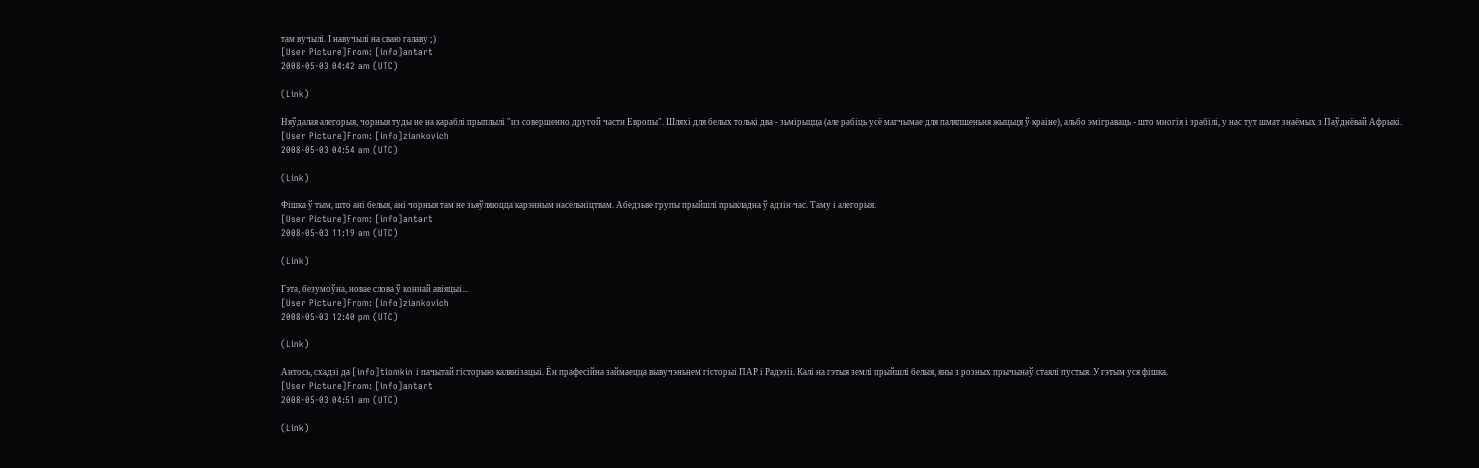там вучылі. І навучылі на сваю галаву ;)
[User Picture]From: [info]antart
2008-05-03 04:42 am (UTC)

(Link)

Няўдалая алегорыя, чорныя туды не на караблі прыплылі "из совершенно другой части Европы". Шляхі для белых толькі два - зьмірыцца (але рабіць усё магчымае для паляпшеньня жыцьця ў краіне), альбо эміграваць - што многія і зрабілі, у нас тут шмат знаёмых з Паўднёвай Афрыкі.
[User Picture]From: [info]ziankovich
2008-05-03 04:54 am (UTC)

(Link)

Фішка ў тым, што ані белыя, ані чорныя там не зьяўляюцца карэнным насельніцтвам. Абедзьве групы прыйшлі прыкладна ў адзін час. Таму і алегорыя.
[User Picture]From: [info]antart
2008-05-03 11:19 am (UTC)

(Link)

Гэта, безумоўна, новае слова ў коннай авіяцыі...
[User Picture]From: [info]ziankovich
2008-05-03 12:40 pm (UTC)

(Link)

Антось, схадзі да [info]tiomkin і пачытай гісторыю калянізацыі. Ён прафесійна займаецца вывучэньнем гісторыі ПАР і Радэзіі. Калі на гэтыя землі прыйшлі белыя, яны з розных прычынаў стаялі пустыя. У гэтым уся фішка.
[User Picture]From: [info]antart
2008-05-03 04:51 am (UTC)

(Link)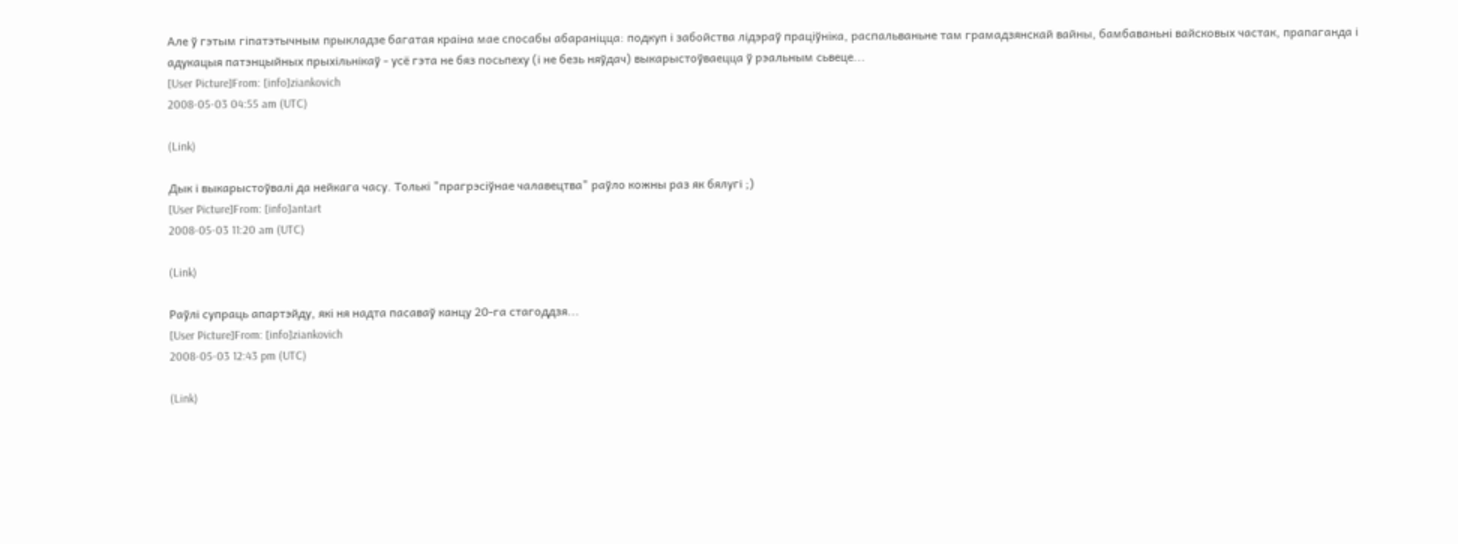Але ў гэтым гіпатэтычным прыкладзе багатая краіна мае спосабы абараніцца: подкуп і забойства лідэраў праціўніка, распальваньне там грамадзянскай вайны, бамбаваньні вайсковых частак, прапаганда і адукацыя патэнцыйных прыхільнікаў - усё гэта не бяз посьпеху (і не безь няўдач) выкарыстоўваецца ў рэальным сьвеце...
[User Picture]From: [info]ziankovich
2008-05-03 04:55 am (UTC)

(Link)

Дык і выкарыстоўвалі да нейкага часу. Толькі "прагрэсіўнае чалавецтва" раўло кожны раз як бялугі ;)
[User Picture]From: [info]antart
2008-05-03 11:20 am (UTC)

(Link)

Раўлі супраць апартэйду, які ня надта пасаваў канцу 20-га стагоддзя...
[User Picture]From: [info]ziankovich
2008-05-03 12:43 pm (UTC)

(Link)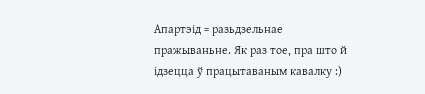Апартэід = разьдзельнае пражываньне. Як раз тое, пра што й ідзецца ў працытаваным кавалку :)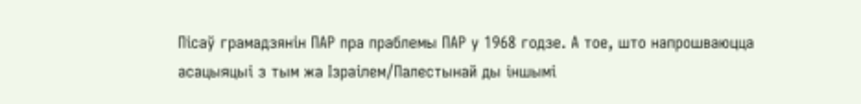Пісаў грамадзянін ПАР пра праблемы ПАР у 1968 годзе. А тое, што напрошваюцца асацыяцыі з тым жа Ізраілем/Палестынай ды іншымі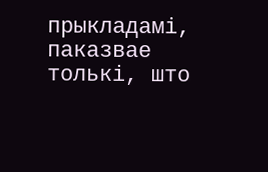прыкладамі, паказвае толькі, што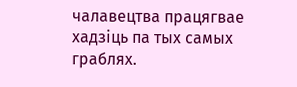чалавецтва працягвае хадзіць па тых самых граблях.